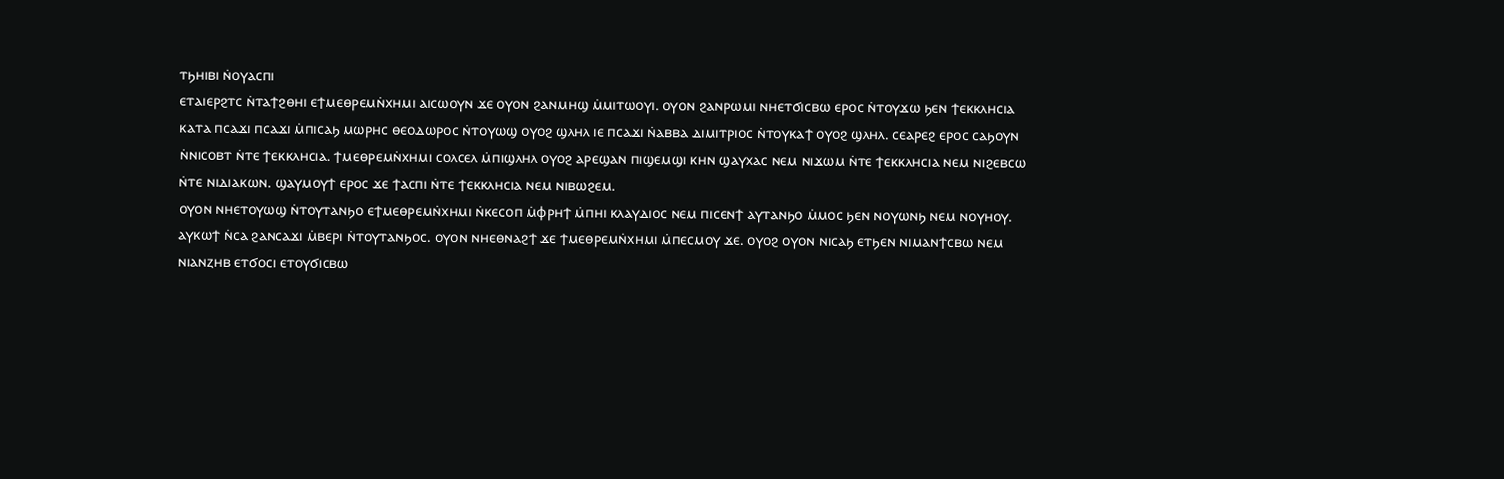ⲧϧⲏⲓⲃⲓ ⲛ̇ⲟⲩⲁⲥⲡⲓ
ⲉⲧⲁⲓⲉⲣϩⲧⲥ ⲛ̇ⲧⲁϯϩⲑⲏⲓ ⲉϯⲙⲉⲑⲣⲉⲙⲛ̇ⲭⲏⲙⲓ ⲁⲓⲥⲱⲟⲩⲛ ϫⲉ ⲟⲩⲟⲛ ϩⲁⲛⲙⲏϣ ⲙ̇ⲙⲓⲧⲱⲟⲩⲓ. ⲟⲩⲟⲛ ϩⲁⲛⲣⲱⲙⲓ ⲛⲏⲉⲧϭⲓⲥⲃⲱ ⲉⲣⲟⲥ ⲛ̇ⲧⲟⲩϫⲱ ϧⲉⲛ ϯⲉⲕⲕⲗⲏⲥⲓⲁ ⲕⲁⲧⲁ ⲡⲥⲁϫⲓ ⲡⲥⲁϫⲓ ⲙ̇ⲡⲓⲥⲁϧ ⲙⲱⲣⲏⲥ ⲑⲉⲟⲇⲱⲣⲟⲥ ⲛ̇ⲧⲟⲩⲱϣ ⲟⲩⲟϩ ϣⲗⲏⲗ ⲓⲉ ⲡⲥⲁϫⲓ ⲛ̇ⲁⲃⲃⲁ ⲇⲓⲙⲓⲧⲣⲓⲟⲥ ⲛ̇ⲧⲟⲩⲕⲁϯ ⲟⲩⲟϩ ϣⲗⲏⲗ. ⲥⲉⲁⲣⲉϩ ⲉⲣⲟⲥ ⲥⲁϧⲟⲩⲛ ⲛ̇ⲛⲓⲥⲟⲃⲧ ⲛ̇ⲧⲉ ϯⲉⲕⲕⲗⲏⲥⲓⲁ. ϯⲙⲉⲑⲣⲉⲙⲛ̇ⲭⲏⲙⲓ ⲥⲟⲗⲥⲉⲗ ⲙ̇ⲡⲓϣⲗⲏⲗ ⲟⲩⲟϩ ⲁⲣⲉϣⲁⲛ ⲡⲓϣⲉⲙϣⲓ ⲕⲏⲛ ϣⲁⲩⲭⲁⲥ ⲛⲉⲙ ⲛⲓϫⲱⲙ ⲛ̇ⲧⲉ ϯⲉⲕⲕⲗⲏⲥⲓⲁ ⲛⲉⲙ ⲛⲓϩⲉⲃⲥⲱ ⲛ̇ⲧⲉ ⲛⲓⲇⲓⲁⲕⲱⲛ. ϣⲁⲩⲙⲟⲩϯ ⲉⲣⲟⲥ ϫⲉ ϯⲁⲥⲡⲓ ⲛ̇ⲧⲉ ϯⲉⲕⲕⲗⲏⲥⲓⲁ ⲛⲉⲙ ⲛⲓⲃⲱϩⲉⲙ.
ⲟⲩⲟⲛ ⲛⲏⲉⲧⲟⲩⲱϣ ⲛ̇ⲧⲟⲩⲧⲁⲛϧⲟ ⲉϯⲙⲉⲑⲣⲉⲙⲛ̇ⲭⲏⲙⲓ ⲛ̇ⲕⲉⲥⲟⲡ ⲙ̇ⲫⲣⲏϯ ⲙ̇ⲡⲏⲓ ⲕⲗⲁⲩⲇⲓⲟⲥ ⲛⲉⲙ ⲡⲓⲥⲉⲛϯ ⲁⲩⲧⲁⲛϧⲟ ⲙ̇ⲙⲟⲥ ϧⲉⲛ ⲛⲟⲩⲱⲛϧ ⲛⲉⲙ ⲛⲟⲩⲏⲟⲩ. ⲁⲩⲕⲱϯ ⲛ̇ⲥⲁ ϩⲁⲛⲥⲁϫⲓ ⲙ̇ⲃⲉⲣⲓ ⲛ̇ⲧⲟⲩⲧⲁⲛϧⲟⲥ. ⲟⲩⲟⲛ ⲛⲏⲉⲑⲛⲁϩϯ ϫⲉ ϯⲙⲉⲑⲣⲉⲙⲛ̇ⲭⲏⲙⲓ ⲙ̇ⲡⲉⲥⲙⲟⲩ ϫⲉ. ⲟⲩⲟϩ ⲟⲩⲟⲛ ⲛⲓⲥⲁϧ ⲉⲧϧⲉⲛ ⲛⲓⲙⲁⲛϯⲥⲃⲱ ⲛⲉⲙ ⲛⲓⲁⲛⲍⲏⲃ ⲉⲧϭⲟⲥⲓ ⲉⲧⲟⲩϭⲓⲥⲃⲱ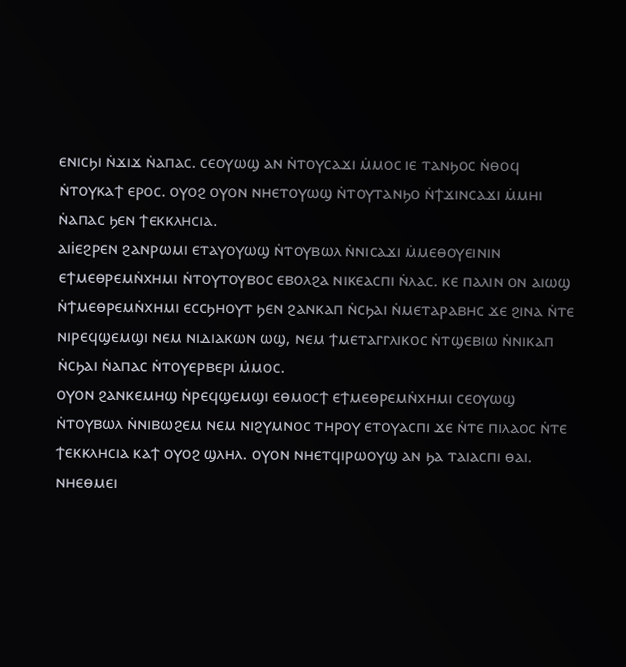ⲉⲛⲓⲥϧⲓ ⲛ̇ϫⲓϫ ⲛ̇ⲁⲡⲁⲥ. ⲥⲉⲟⲩⲱϣ ⲁⲛ ⲛ̇ⲧⲟⲩⲥⲁϫⲓ ⲙ̇ⲙⲟⲥ ⲓⲉ ⲧⲁⲛϧⲟⲥ ⲛ̇ⲑⲟϥ ⲛ̇ⲧⲟⲩⲕⲁϯ ⲉⲣⲟⲥ. ⲟⲩⲟϩ ⲟⲩⲟⲛ ⲛⲏⲉⲧⲟⲩⲱϣ ⲛ̇ⲧⲟⲩⲧⲁⲛϧⲟ ⲛ̇ϯϫⲓⲛⲥⲁϫⲓ ⲙ̇ⲙⲏⲓ ⲛ̇ⲁⲡⲁⲥ ϧⲉⲛ ϯⲉⲕⲕⲗⲏⲥⲓⲁ.
ⲁⲓⲓ̇ⲉϩⲣⲉⲛ ϩⲁⲛⲣⲱⲙⲓ ⲉⲧⲁⲩⲟⲩⲱϣ ⲛ̇ⲧⲟⲩⲃⲱⲗ ⲛ̇ⲛⲓⲥⲁϫⲓ ⲙ̇ⲙⲉⲑⲟⲩⲉⲓⲛⲓⲛ ⲉϯⲙⲉⲑⲣⲉⲙⲛ̇ⲭⲏⲙⲓ ⲛ̇ⲧⲟⲩⲧⲟⲩⲃⲟⲥ ⲉⲃⲟⲗϩⲁ ⲛⲓⲕⲉⲁⲥⲡⲓ ⲛ̇ⲗⲁⲥ. ⲕⲉ ⲡⲁⲗⲓⲛ ⲟⲛ ⲁⲓⲱϣ ⲛ̇ϯⲙⲉⲑⲣⲉⲙⲛ̇ⲭⲏⲙⲓ ⲉⲥⲥϧⲏⲟⲩⲧ ϧⲉⲛ ϩⲁⲛⲕⲁⲡ ⲛ̇ⲥϧⲁⲓ ⲛ̇ⲙⲉⲧⲁⲣⲁⲃⲏⲥ ϫⲉ ϩⲓⲛⲁ ⲛ̇ⲧⲉ ⲛⲓⲣⲉϥϣⲉⲙϣⲓ ⲛⲉⲙ ⲛⲓⲇⲓⲁⲕⲱⲛ ⲱϣ, ⲛⲉⲙ ϯⲙⲉⲧⲁⲅⲅⲗⲓⲕⲟⲥ ⲛ̇ⲧϣⲉⲃⲓⲱ ⲛ̇ⲛⲓⲕⲁⲡ ⲛ̇ⲥϧⲁⲓ ⲛ̇ⲁⲡⲁⲥ ⲛ̇ⲧⲟⲩⲉⲣⲃⲉⲣⲓ ⲙ̇ⲙⲟⲥ.
ⲟⲩⲟⲛ ϩⲁⲛⲕⲉⲙⲏϣ ⲛ̇ⲣⲉϥϣⲉⲙϣⲓ ⲉⲑⲙⲟⲥϯ ⲉϯⲙⲉⲑⲣⲉⲙⲛ̇ⲭⲏⲙⲓ ⲥⲉⲟⲩⲱϣ ⲛ̇ⲧⲟⲩⲃⲱⲗ ⲛ̇ⲛⲓⲃⲱϩⲉⲙ ⲛⲉⲙ ⲛⲓϩⲩⲙⲛⲟⲥ ⲧⲏⲣⲟⲩ ⲉⲧⲟⲩⲁⲥⲡⲓ ϫⲉ ⲛ̇ⲧⲉ ⲡⲓⲗⲁⲟⲥ ⲛ̇ⲧⲉ ϯⲉⲕⲕⲗⲏⲥⲓⲁ ⲕⲁϯ ⲟⲩⲟϩ ϣⲗⲏⲗ. ⲟⲩⲟⲛ ⲛⲏⲉⲧϥⲓⲣⲱⲟⲩϣ ⲁⲛ ϧⲁ ⲧⲁⲓⲁⲥⲡⲓ ⲑⲁⲓ.
ⲛⲏⲉⲑⲙⲉⲓ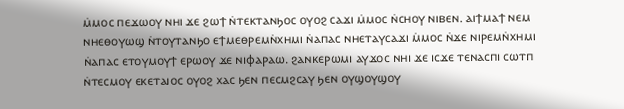ⲙ̇ⲙⲟⲥ ⲡⲉϫⲱⲟⲩ ⲛⲏⲓ ϫⲉ ϩⲱϯ ⲛ̇ⲧⲉⲕⲧⲁⲛϧⲟⲥ ⲟⲩⲟϩ ⲥⲁϫⲓ ⲙ̇ⲙⲟⲥ ⲛ̇ⲥⲏⲟⲩ ⲛⲓⲃⲉⲛ. ⲁⲓϯⲙⲁϯ ⲛⲉⲙ ⲛⲏⲉⲑⲟⲩⲱϣ ⲛ̇ⲧⲟⲩⲧⲁⲛϧⲟ ⲉϯⲙⲉⲑⲣⲉⲙⲛ̇ⲭⲏⲙⲓ ⲛ̇ⲁⲡⲁⲥ ⲛⲏⲉⲧⲁⲩⲥⲁϫⲓ ⲙ̇ⲙⲟⲥ ⲛ̇ϫⲉ ⲛⲓⲣⲉⲙⲛ̇ⲭⲏⲙⲓ ⲛ̇ⲁⲡⲁⲥ ⲉⲧⲟⲩⲙⲟⲩϯ ⲉⲣⲱⲟⲩ ϫⲉ ⲛⲓⲫⲁⲣⲁⲱ. ϩⲁⲛⲕⲉⲣⲱⲙⲓ ⲁⲩϫⲟⲥ ⲛⲏⲓ ϫⲉ ⲓⲥϫⲉ ⲧⲉⲛⲁⲥⲡⲓ ⲥⲱⲧⲡ ⲛ̇ⲧⲉⲥⲙⲟⲩ ⲉⲕⲉⲧⲁⲓⲟⲥ ⲟⲩⲟϩ ⲭⲁⲥ ϧⲉⲛ ⲡⲉⲥⲙϩⲥⲁⲩ ϧⲉⲛ ⲟⲩϣⲟⲩϣⲟⲩ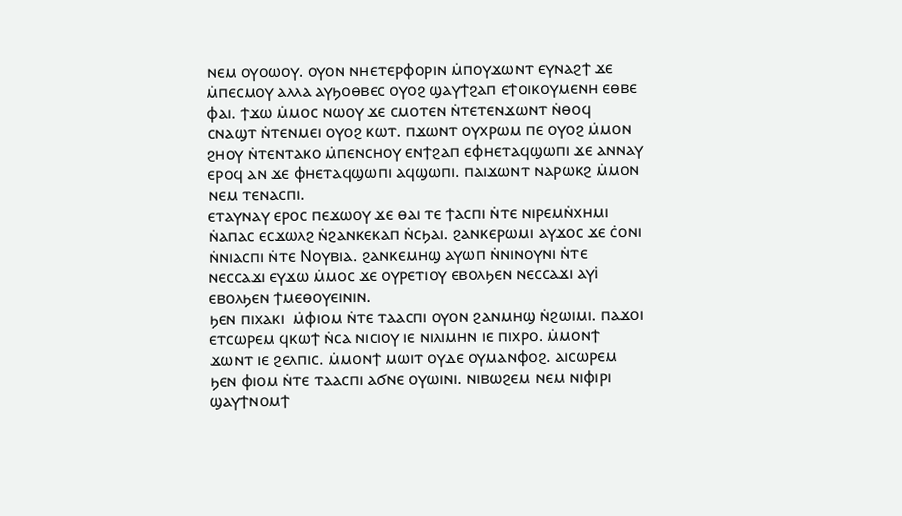ⲛⲉⲙ ⲟⲩⲟⲱⲟⲩ. ⲟⲩⲟⲛ ⲛⲏⲉⲧⲉⲣⲫⲟⲣⲓⲛ ⲙ̇ⲡⲟⲩϫⲱⲛⲧ ⲉⲩⲛⲁϩϯ ϫⲉ ⲙ̇ⲡⲉⲥⲙⲟⲩ ⲁⲗⲗⲁ ⲁⲩϧⲟⲑⲃⲉⲥ ⲟⲩⲟϩ ϣⲁⲩϯϩⲁⲡ ⲉϯⲟⲓⲕⲟⲩⲙⲉⲛⲏ ⲉⲑⲃⲉ ⲫⲁⲓ. ϯϫⲱ ⲙ̇ⲙⲟⲥ ⲛⲱⲟⲩ ϫⲉ ⲥⲙⲟⲧⲉⲛ ⲛ̇ⲧⲉⲧⲉⲛϫⲱⲛⲧ ⲛ̇ⲑⲟϥ ⲥⲛⲁϣⲧ ⲛ̇ⲧⲉⲛⲙⲉⲓ ⲟⲩⲟϩ ⲕⲱⲧ. ⲡϫⲱⲛⲧ ⲟⲩⲭⲣⲱⲙ ⲡⲉ ⲟⲩⲟϩ ⲙ̇ⲙⲟⲛ ϩⲏⲟⲩ ⲛ̇ⲧⲉⲛⲧⲁⲕⲟ ⲙ̇ⲡⲉⲛⲥⲏⲟⲩ ⲉⲛϯϩⲁⲡ ⲉⲫⲏⲉⲧⲁϥϣⲱⲡⲓ ϫⲉ ⲁⲛⲛⲁⲩ ⲉⲣⲟϥ ⲁⲛ ϫⲉ ⲫⲏⲉⲧⲁϥϣⲱⲡⲓ ⲁϥϣⲱⲡⲓ. ⲡⲁⲓϫⲱⲛⲧ ⲛⲁⲣⲱⲕϩ ⲙ̇ⲙⲟⲛ ⲛⲉⲙ ⲧⲉⲛⲁⲥⲡⲓ.
ⲉⲧⲁⲩⲛⲁⲩ ⲉⲣⲟⲥ ⲡⲉϫⲱⲟⲩ ϫⲉ ⲑⲁⲓ ⲧⲉ ϯⲁⲥⲡⲓ ⲛ̇ⲧⲉ ⲛⲓⲣⲉⲙⲛ̇ⲭⲏⲙⲓ ⲛ̇ⲁⲡⲁⲥ ⲉⲥϫⲱⲗϩ ⲛ̇ϩⲁⲛⲕⲉⲕⲁⲡ ⲛ̇ⲥϧⲁⲓ. ϩⲁⲛⲕⲉⲣⲱⲙⲓ ⲁⲩϫⲟⲥ ϫⲉ ⲥ̇ⲟⲛⲓ ⲛ̇ⲛⲓⲁⲥⲡⲓ ⲛ̇ⲧⲉ Ⲛⲟⲩⲃⲓⲁ. ϩⲁⲛⲕⲉⲙⲏϣ ⲁⲩⲱⲡ ⲛ̇ⲛⲓⲛⲟⲩⲛⲓ ⲛ̇ⲧⲉ ⲛⲉⲥⲥⲁϫⲓ ⲉⲩϫⲱ ⲙ̇ⲙⲟⲥ ϫⲉ ⲟⲩⲣⲉⲧⲓⲟⲩ ⲉⲃⲟⲗϧⲉⲛ ⲛⲉⲥⲥⲁϫⲓ ⲁⲩⲓ̇ ⲉⲃⲟⲗϧⲉⲛ ϯⲙⲉⲑⲟⲩⲉⲓⲛⲓⲛ.
ϧⲉⲛ ⲡⲓⲭⲁⲕⲓ  ⲙ̇ⲫⲓⲟⲙ ⲛ̇ⲧⲉ ⲧⲁⲁⲥⲡⲓ ⲟⲩⲟⲛ ϩⲁⲛⲙⲏϣ ⲛ̇ϩⲱⲓⲙⲓ. ⲡⲁϫⲟⲓ ⲉⲧⲥⲱⲣⲉⲙ ϥⲕⲱϯ ⲛ̇ⲥⲁ ⲛⲓⲥⲓⲟⲩ ⲓⲉ ⲛⲓⲗⲓⲙⲏⲛ ⲓⲉ ⲡⲓⲭⲣⲟ. ⲙ̇ⲙⲟⲛϯ ϫⲱⲛⲧ ⲓⲉ ϩⲉⲗⲡⲓⲥ. ⲙ̇ⲙⲟⲛϯ ⲙⲱⲓⲧ ⲟⲩⲇⲉ ⲟⲩⲙⲁⲛⲫⲟϩ. ⲁⲓⲥⲱⲣⲉⲙ ϧⲉⲛ ⲫⲓⲟⲙ ⲛ̇ⲧⲉ ⲧⲁⲁⲥⲡⲓ ⲁϭⲛⲉ ⲟⲩⲱⲓⲛⲓ. ⲛⲓⲃⲱϩⲉⲙ ⲛⲉⲙ ⲛⲓⲫⲓⲣⲓ ϣⲁⲩϯⲛⲟⲙϯ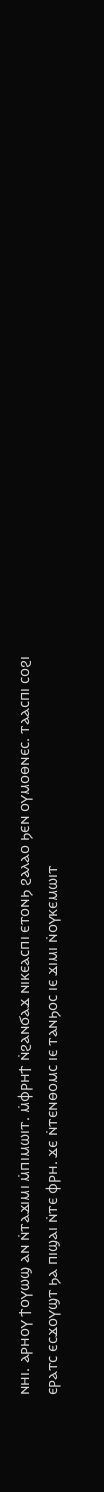ⲛⲏⲓ. ⲁⲣⲏⲟⲩ ϯⲟⲩⲱϣ ⲁⲛ ⲛ̇ⲧⲁϫⲓⲙⲓ ⲙ̇ⲡⲓⲙⲱⲓⲧ. ⲙ̇ⲫⲣⲏϯ ⲛ̇ϩⲁⲛϭⲁϫ ⲛⲓⲕⲉⲁⲥⲡⲓ ⲉⲧⲟⲛϧ ϩⲁⲗⲁⲟ ϧⲉⲛ ⲟⲩⲙⲟⲑⲛⲉⲥ. ⲧⲁⲁⲥⲡⲓ ⲥⲟϩⲓ ⲉⲣⲁⲧⲥ ⲉⲥϫⲟⲩϣⲧ ϧⲁ ⲡⲓϣⲁⲓ ⲛ̇ⲧⲉ ⲫⲣⲏ. ϫⲉ ⲛ̇ⲧⲉⲛⲑⲟⲙⲥ ⲓⲉ ⲧⲁⲛϧⲟⲥ ⲓⲉ ϫⲓⲙⲓ ⲛ̇ⲟⲩⲕⲉⲙⲱⲓⲧ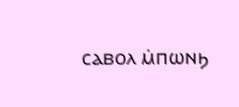ⲥⲁⲃⲟⲗ ⲙ̇ⲡⲱⲛϧ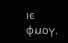ⲓⲉ ⲫⲙⲟⲩ.